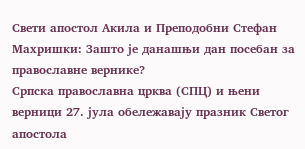Свети апостол Акила и Преподобни Стефан Махришки: Зашто је данашњи дан посебан за православне вернике?
Српска православна црква (СПЦ) и њени верници 27. јула обележавају празник Светог апостола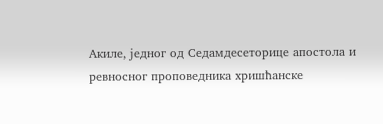Акиле, једног од Седамдесеторице апостола и ревносног проповедника хришћанске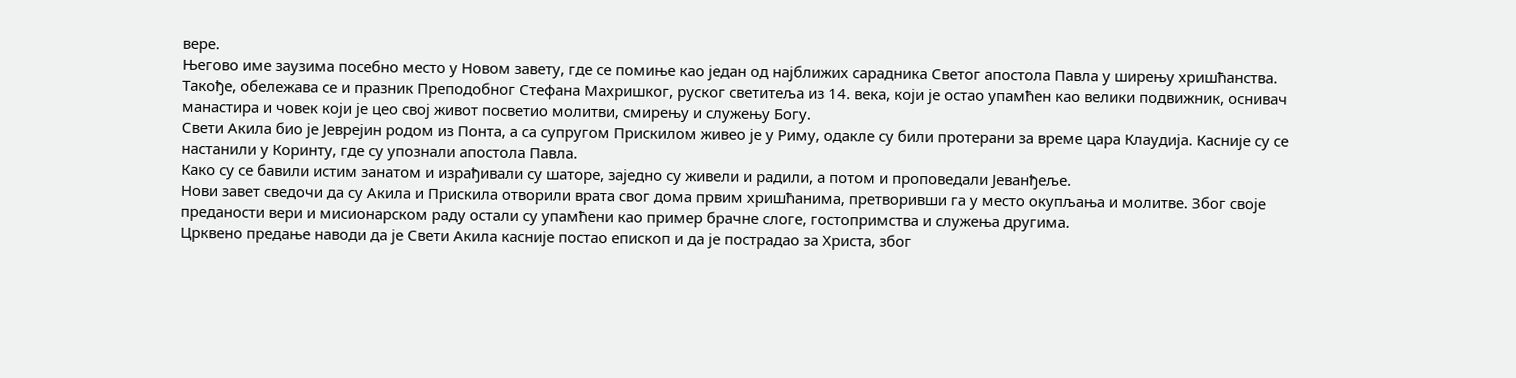вере.
Његово име заузима посебно место у Новом завету, где се помиње као један од најближих сарадника Светог апостола Павла у ширењу хришћанства. Такође, обележава се и празник Преподобног Стефана Махришког, руског светитеља из 14. века, који је остао упамћен као велики подвижник, оснивач манастира и човек који је цео свој живот посветио молитви, смирењу и служењу Богу.
Свети Акила био је Јеврејин родом из Понта, а са супругом Прискилом живео је у Риму, одакле су били протерани за време цара Клаудија. Касније су се настанили у Коринту, где су упознали апостола Павла.
Како су се бавили истим занатом и израђивали су шаторе, заједно су живели и радили, а потом и проповедали Јеванђеље.
Нови завет сведочи да су Акила и Прискила отворили врата свог дома првим хришћанима, претворивши га у место окупљања и молитве. Због своје преданости вери и мисионарском раду остали су упамћени као пример брачне слоге, гостопримства и служења другима.
Црквено предање наводи да је Свети Акила касније постао епископ и да је пострадао за Христа, због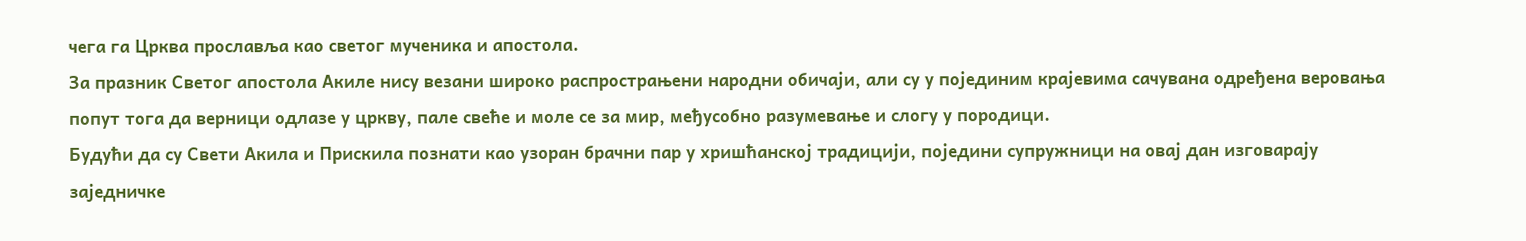чега га Црква прославља као светог мученика и апостола.
За празник Светог апостола Акиле нису везани широко распрострањени народни обичаји, али су у појединим крајевима сачувана одређена веровања попут тога да верници одлазе у цркву, пале свеће и моле се за мир, међусобно разумевање и слогу у породици.
Будући да су Свети Акила и Прискила познати као узоран брачни пар у хришћанској традицији, поједини супружници на овај дан изговарају заједничке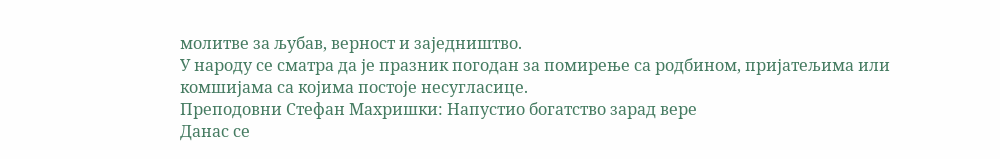молитве за љубав, верност и заједништво.
У народу се сматра да је празник погодан за помирење са родбином, пријатељима или комшијама са којима постоје несугласице.
Преподовни Стефан Махришки: Напустио богатство зарад вере
Данас се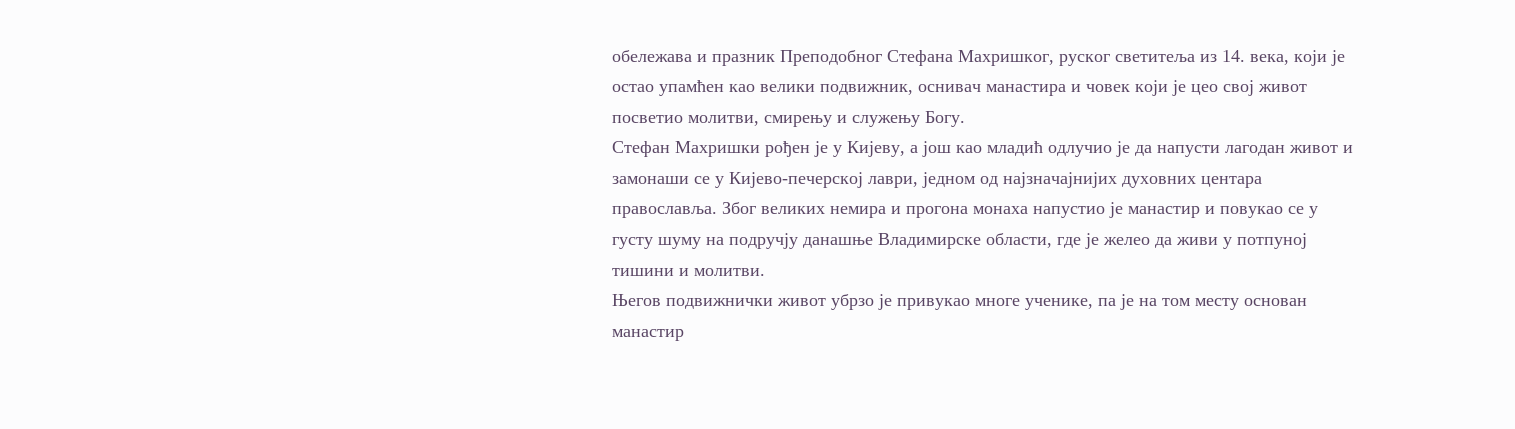обележава и празник Преподобног Стефана Махришког, руског светитеља из 14. века, који је остао упамћен као велики подвижник, оснивач манастира и човек који је цео свој живот посветио молитви, смирењу и служењу Богу.
Стефан Махришки рођен је у Кијеву, а још као младић одлучио је да напусти лагодан живот и замонаши се у Кијево-печерској лаври, једном од најзначајнијих духовних центара православља. Због великих немира и прогона монаха напустио је манастир и повукао се у густу шуму на подручју данашње Владимирске области, где је желео да живи у потпуној тишини и молитви.
Његов подвижнички живот убрзо је привукао многе ученике, па је на том месту основан манастир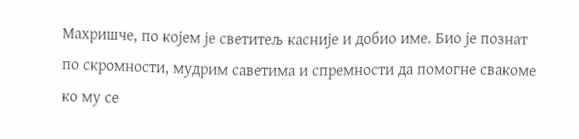Махришче, по којем је светитељ касније и добио име. Био је познат по скромности, мудрим саветима и спремности да помогне свакоме ко му се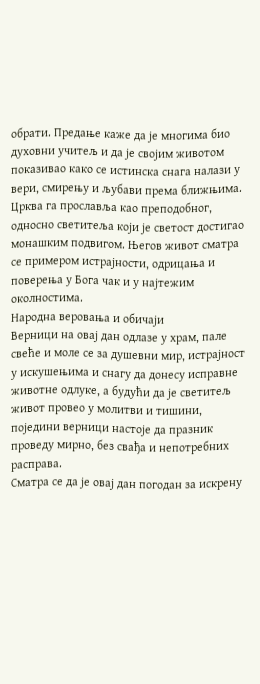обрати. Предање каже да је многима био духовни учитељ и да је својим животом показивао како се истинска снага налази у вери, смирењу и љубави према ближњима.
Црква га прославља као преподобног, односно светитеља који је светост достигао монашким подвигом. Његов живот сматра се примером истрајности, одрицања и поверења у Бога чак и у најтежим околностима.
Народна веровања и обичаји
Верници на овај дан одлазе у храм, пале свеће и моле се за душевни мир, истрајност у искушењима и снагу да донесу исправне животне одлуке, а будући да је светитељ живот провео у молитви и тишини, поједини верници настоје да празник проведу мирно, без свађа и непотребних расправа.
Сматра се да је овај дан погодан за искрену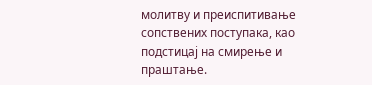молитву и преиспитивање сопствених поступака, као подстицај на смирење и праштање.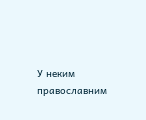У неким православним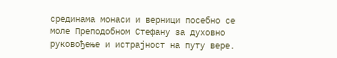срединама монаси и верници посебно се моле Преподобном Стефану за духовно руковођење и истрајност на путу вере.